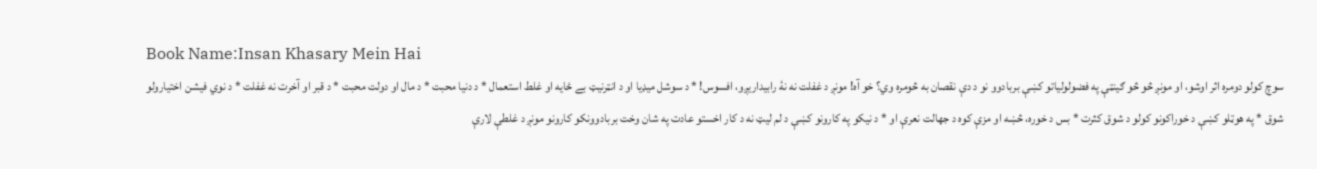Book Name:Insan Khasary Mein Hai
سوچ کولو دومره اثر اوشو، او مونږ څو څو ګينټې په فضولولياتو کښې بربادوو نو د دې نقصان به څومره وي؟ خو آه! مونږ د غفلت نه نۀ رابيداريږو، افسوس! * د سوشل ميډيا او د انټرنيټ بے ځايه او غلط استعمال * د دنيا محبت * د مال او دولت محبت * د قبر او آخرت نه غفلت * د نوي فيشن اختيارولو شوق * په هوټلو کښې د خوراکونو کولو د شوق کثرت * بس د خوره، څښه او مزې کوه د جهالت نعرې او * د نيکو په کارونو کښې د لم ليټ نه د کار اخستو عادت په شان وخت بربادوونکو کارونو مونږ د غلطې لارې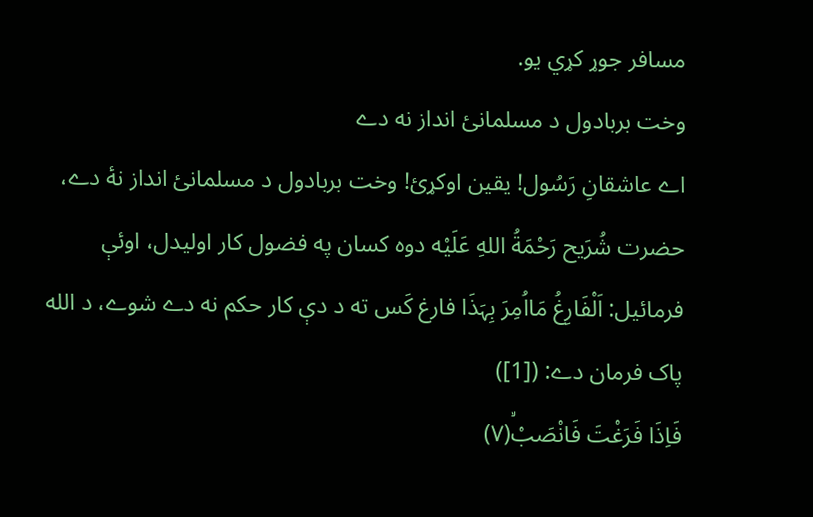مسافر جوړ کړي يو.
وخت بربادول د مسلمانئ انداز نه دے
اے عاشقانِ رَسُول! يقين اوکړئ! وخت بربادول د مسلمانئ انداز نۀ دے، حضرت شُرَيح رَحْمَةُ اللهِ عَلَيْه دوه کسان په فضول کار اوليدل، اوئې فرمائيل: اَلْفَارِغُ مَااُمِرَ بِہَذَا فارغ کَس ته د دې کار حکم نه دے شوے، د الله پاک فرمان دے: ([1])
فَاِذَا فَرَغْتَ فَانْصَبْۙ(۷)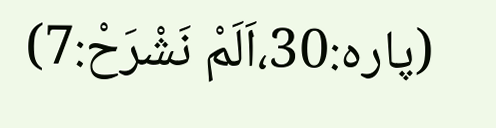(پارہ:30،اَلَمْ نَشْرَحْ:7)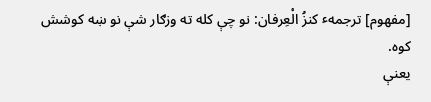[مفهوم] ترجمهٴ کنزُ الْعِرفان: نو چې کله ته وزګار شې نو ښه کوشش کوه.
يعنې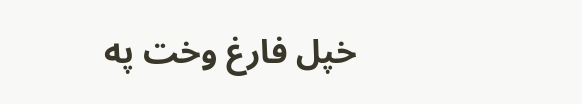خپل فارغ وخت په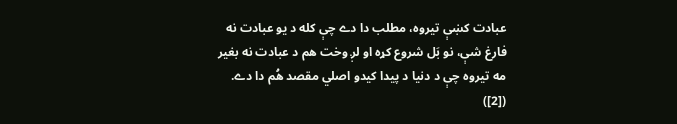عبادت کښې تيروه، مطلب دا دے چې کله د يو عبادت نه فارغ شې، نو بَل شروع کړه او لږ وخت هم د عبادت نه بغير مه تيروه چې د دنيا د پيدا کيدو اصلي مقصد هُم دا دے. ([2])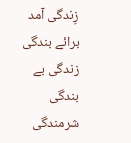زِندگی آمد برائے بندگی زندگی بے بندگی شرمندگی